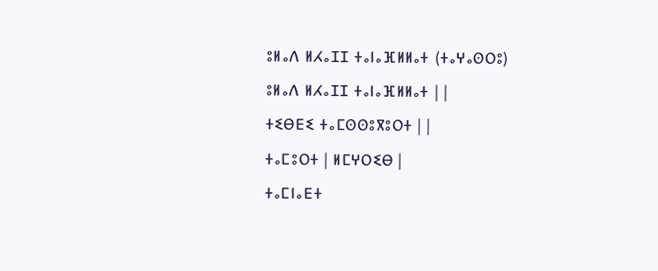ⵓⵍⴰⴷ ⵍⵃⴰⵊⵊ ⵜⴰⵏⴰⴼⵍⵍⴰⵜ (ⵜⴰⵖⴰⵙⵔⵓ)
ⵓⵍⴰⴷ ⵍⵃⴰⵊⵊ ⵜⴰⵏⴰⴼⵍⵍⴰⵜ | |
ⵜⵉⴱⴹⵉ ⵜⴰⵎⵙⵙⵓⴳⵓⵔⵜ | |
ⵜⴰⵎⵓⵔⵜ | ⵍⵎⵖⵔⵉⴱ |
ⵜⴰⵎⵏⴰⴹⵜ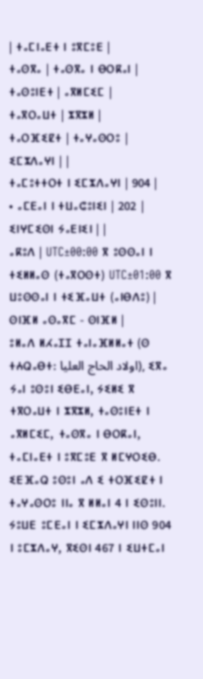| ⵜⴰⵎⵏⴰⴹⵜ ⵏ ⵓⴳⵎⵓⴹ |
ⵜⴰⵙⴳⴰ | ⵜⴰⵙⴳⴰ ⵏ ⴱⵔⴽⴰⵏ |
ⵜⴰⵙⵓⵏⴹⵜ | ⴰⴳⵍⵎⵉⵎ |
ⵜⴰⴳⵔⴰⵡⵜ | ⵣⴳⵣⵍ |
ⵜⴰⵔⴼⵉⵇⵜ | ⵜⴰⵖⴰⵙⵔⵓ |
ⵉⵎⵣⴷⴰⵖⵏ | |
ⵜⴰⵎⵓⵜⵜⵔⵜ ⵏ ⵉⵎⵣⴷⴰⵖⵏ | 904 |
• ⴰⵎⴹⴰⵏ ⵏ ⵜⵡⴰⵛⵓⵏⵉⵏ | 202 |
ⵉⵏⵖⵎⵉⵙⵏ ⵢⴰⴹⵏⵉⵏ | |
ⴰⴽⵓⴷ | UTC±00:00 ⴳ ⵓⵙⵙⴰⵏ ⵏ ⵜⵉⵍⵍⴰⵙ (ⵜⴰⴳⵔⵙⵜ) UTC±01:00 ⴳ ⵡⵓⵙⵙⴰⵏ ⵏ ⵜⵉⴼⴰⵡⵜ (ⴰⵏⴱⴷⵓ) |
ⵙⵏⴼⵍ ⴰⵙⴰⴳⵎ - ⵙⵏⴼⵍ |
ⵓⵍⴰⴷ ⵍⵃⴰⵊⵊ ⵜⴰⵏⴰⴼⵍⵍⴰⵜ (ⵙ ⵜⵄⵕⴰⴱⵜ: اولاد الحاج العليا), ⵉⴳⴰ ⵢⴰⵏ ⵓⵙⵓⵏ ⵉⴱⴹⴰⵏ, ⵢⵉⵍⵉ ⴳ ⵜⴳⵔⴰⵡⵜ ⵏ ⵣⴳⵣⵍ, ⵜⴰⵙⵓⵏⴹⵜ ⵏ ⴰⴳⵍⵎⵉⵎ, ⵜⴰⵙⴳⴰ ⵏ ⴱⵔⴽⴰⵏ, ⵜⴰⵎⵏⴰⴹⵜ ⵏ ⵓⴳⵎⵓⴹ ⴳ ⵍⵎⵖⵔⵉⴱ. ⵉⴹⴼⴰⵕ ⵓⵙⵓⵏ ⴰⴷ ⵉ ⵜⵔⴼⵉⵇⵜ ⵏ ⵜⴰⵖⴰⵙⵔⵓ ⵏⵏⴰ ⴳ ⵍⵍⴰⵏ 4 ⵏ ⵉⵙⵓⵏⵏ. ⵢⵓⵡⴹ ⵓⵎⴹⴰⵏ ⵏ ⵉⵎⵣⴷⴰⵖⵏ ⵏⵏⵙ 904 ⵏ ⵓⵎⵣⴷⴰⵖ, ⴳⵉⵙⵏ 467 ⵏ ⵉⵡⵜⵎⴰⵏ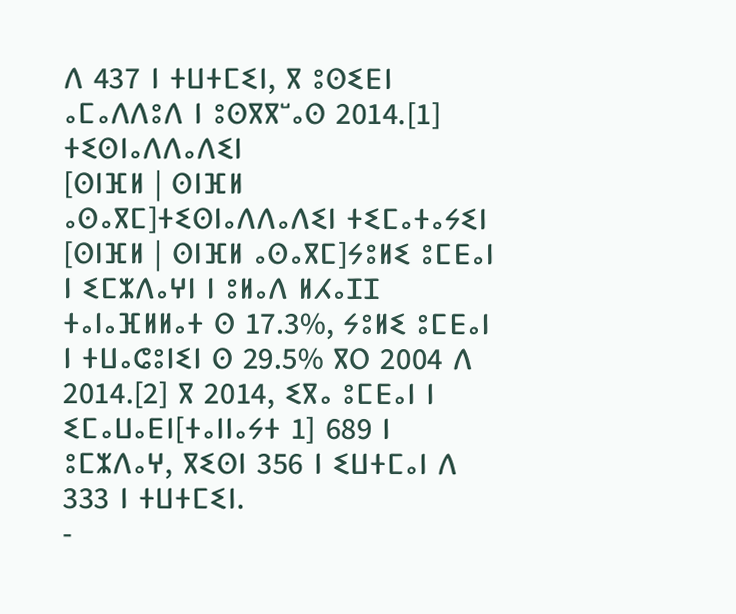ⴷ 437 ⵏ ⵜⵡⵜⵎⵉⵏ, ⴳ ⵓⵙⵉⴹⵏ ⴰⵎⴰⴷⴷⵓⴷ ⵏ ⵓⵙⴳⴳⵯⴰⵙ 2014.[1]
ⵜⵉⵙⵏⴰⴷⴷⴰⴷⵉⵏ
[ⵙⵏⴼⵍ | ⵙⵏⴼⵍ ⴰⵙⴰⴳⵎ]ⵜⵉⵙⵏⴰⴷⴷⴰⴷⵉⵏ ⵜⵉⵎⴰⵜⴰⵢⵉⵏ
[ⵙⵏⴼⵍ | ⵙⵏⴼⵍ ⴰⵙⴰⴳⵎ]ⵢⵓⵍⵉ ⵓⵎⴹⴰⵏ ⵏ ⵉⵎⵣⴷⴰⵖⵏ ⵏ ⵓⵍⴰⴷ ⵍⵃⴰⵊⵊ ⵜⴰⵏⴰⴼⵍⵍⴰⵜ ⵙ 17.3%, ⵢⵓⵍⵉ ⵓⵎⴹⴰⵏ ⵏ ⵜⵡⴰⵛⵓⵏⵉⵏ ⵙ 29.5% ⴳⵔ 2004 ⴷ 2014.[2] ⴳ 2014, ⵉⴳⴰ ⵓⵎⴹⴰⵏ ⵏ ⵉⵎⴰⵡⴰⴹⵏ[ⵜⴰⵏⵏⴰⵢⵜ 1] 689 ⵏ ⵓⵎⵣⴷⴰⵖ, ⴳⵉⵙⵏ 356 ⵏ ⵉⵡⵜⵎⴰⵏ ⴷ 333 ⵏ ⵜⵡⵜⵎⵉⵏ.
-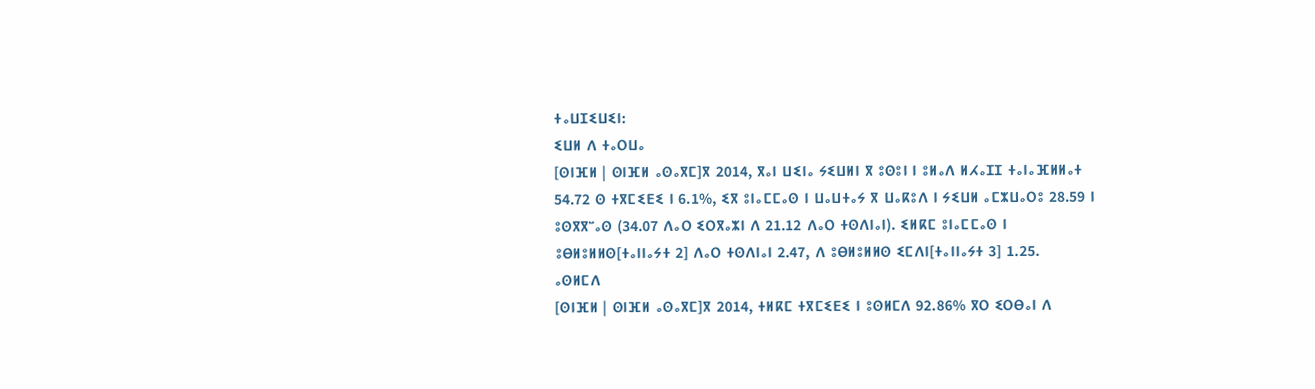ⵜⴰⵡⵊⵉⵡⵉⵏ:
ⵉⵡⵍ ⴷ ⵜⴰⵔⵡⴰ
[ⵙⵏⴼⵍ | ⵙⵏⴼⵍ ⴰⵙⴰⴳⵎ]ⴳ 2014, ⴳⴰⵏ ⵡⵉⵏⴰ ⵢⵉⵡⵍⵏ ⴳ ⵓⵙⵓⵏ ⵏ ⵓⵍⴰⴷ ⵍⵃⴰⵊⵊ ⵜⴰⵏⴰⴼⵍⵍⴰⵜ 54.72 ⵙ ⵜⴳⵎⵉⴹⵉ ⵏ 6.1%, ⵉⴳ ⵓⵏⴰⵎⵎⴰⵙ ⵏ ⵡⴰⵡⵜⴰⵢ ⴳ ⵡⴰⴽⵓⴷ ⵏ ⵢⵉⵡⵍ ⴰⵎⵣⵡⴰⵔⵓ 28.59 ⵏ ⵓⵙⴳⴳⵯⴰⵙ (34.07 ⴷⴰⵔ ⵉⵔⴳⴰⵣⵏ ⴷ 21.12 ⴷⴰⵔ ⵜⵙⴷⵏⴰⵏ). ⵉⵍⴽⵎ ⵓⵏⴰⵎⵎⴰⵙ ⵏ ⵓⴱⵍⵓⵍⵍⵙ[ⵜⴰⵏⵏⴰⵢⵜ 2] ⴷⴰⵔ ⵜⵙⴷⵏⴰⵏ 2.47, ⴷ ⵓⴱⵍⵓⵍⵍⵙ ⵉⵎⴷⵏ[ⵜⴰⵏⵏⴰⵢⵜ 3] 1.25.
ⴰⵙⵍⵎⴷ
[ⵙⵏⴼⵍ | ⵙⵏⴼⵍ ⴰⵙⴰⴳⵎ]ⴳ 2014, ⵜⵍⴽⵎ ⵜⴳⵎⵉⴹⵉ ⵏ ⵓⵙⵍⵎⴷ 92.86% ⴳⵔ ⵉⵔⴱⴰⵏ ⴷ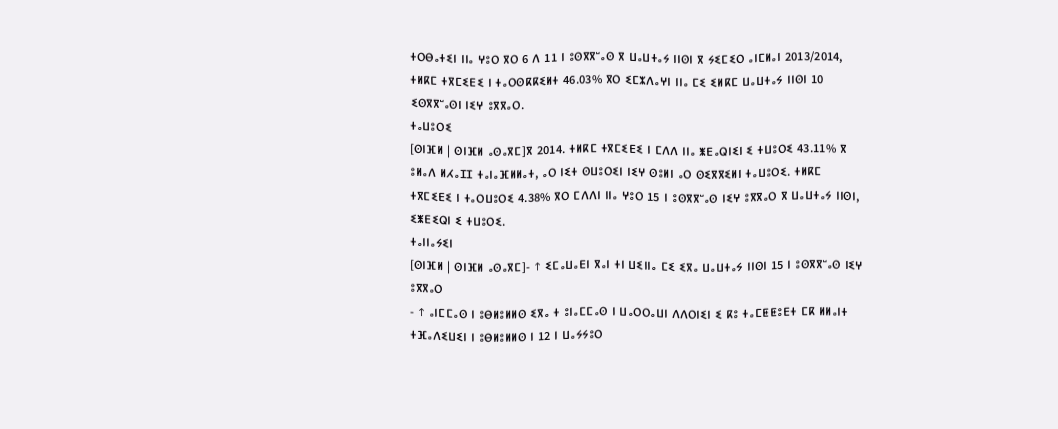ⵜⵔⴱⴰⵜⵉⵏ ⵏⵏⴰ ⵖⵓⵔ ⴳⵔ 6 ⴷ 11 ⵏ ⵓⵙⴳⴳⵯⴰⵙ ⴳ ⵡⴰⵡⵜⴰⵢ ⵏⵏⵙⵏ ⴳ ⵢⵉⵎⵉⵔ ⴰⵏⵎⵍⴰⵏ 2013/2014, ⵜⵍⴽⵎ ⵜⴳⵎⵉⴹⵉ ⵏ ⵜⴰⵔⵙⴽⴽⵉⵍⵜ 46.03% ⴳⵔ ⵉⵎⵣⴷⴰⵖⵏ ⵏⵏⴰ ⵎⵉ ⵉⵍⴽⵎ ⵡⴰⵡⵜⴰⵢ ⵏⵏⵙⵏ 10 ⵉⵙⴳⴳⵯⴰⵙⵏ ⵏⵉⵖ ⵓⴳⴳⴰⵔ.
ⵜⴰⵡⵓⵔⵉ
[ⵙⵏⴼⵍ | ⵙⵏⴼⵍ ⴰⵙⴰⴳⵎ]ⴳ 2014. ⵜⵍⴽⵎ ⵜⴳⵎⵉⴹⵉ ⵏ ⵎⴷⴷ ⵏⵏⴰ ⵥⴹⴰⵕⵏⵉⵏ ⵉ ⵜⵡⵓⵔⵉ 43.11% ⴳ ⵓⵍⴰⴷ ⵍⵃⴰⵊⵊ ⵜⴰⵏⴰⴼⵍⵍⴰⵜ, ⴰⵔ ⵏⵉⵜ ⵙⵡⵓⵔⵉⵏ ⵏⵉⵖ ⵙⵓⵍⵏ ⴰⵔ ⵙⵉⴳⴳⵉⵍⵏ ⵜⴰⵡⵓⵔⵉ. ⵜⵍⴽⵎ ⵜⴳⵎⵉⴹⵉ ⵏ ⵜⴰⵔⵡⵓⵔⵉ 4.38% ⴳⵔ ⵎⴷⴷⵏ ⵏⵏⴰ ⵖⵓⵔ 15 ⵏ ⵓⵙⴳⴳⵯⴰⵙ ⵏⵉⵖ ⵓⴳⴳⴰⵔ ⴳ ⵡⴰⵡⵜⴰⵢ ⵏⵏⵙⵏ, ⵉⵥⴹⵉⵕⵏ ⵉ ⵜⵡⵓⵔⵉ.
ⵜⴰⵏⵏⴰⵢⵉⵏ
[ⵙⵏⴼⵍ | ⵙⵏⴼⵍ ⴰⵙⴰⴳⵎ]- ↑ ⵉⵎⴰⵡⴰⴹⵏ ⴳⴰⵏ ⵜⵏ ⵡⵉⵏⵏⴰ ⵎⵉ ⵉⴳⴰ ⵡⴰⵡⵜⴰⵢ ⵏⵏⵙⵏ 15 ⵏ ⵓⵙⴳⴳⵯⴰⵙ ⵏⵉⵖ ⵓⴳⴳⴰⵔ
- ↑ ⴰⵏⵎⵎⴰⵙ ⵏ ⵓⴱⵍⵓⵍⵍⵙ ⵉⴳⴰ ⵜ ⵓⵏⴰⵎⵎⴰⵙ ⵏ ⵡⴰⵔⵔⴰⵡⵏ ⴷⴷⵔⵏⵉⵏ ⵉ ⴽⵓ ⵜⴰⵎⵟⵟⵓⴹⵜ ⵎⴽ ⵍⵍⴰⵏⵜ ⵜⴼⴰⴷⵉⵡⵉⵏ ⵏ ⵓⴱⵍⵓⵍⵍⵙ ⵏ 12 ⵏ ⵡⴰⵢⵢⵓⵔ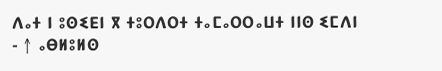ⴷⴰⵜ ⵏ ⵓⵙⵉⴹⵏ ⴳ ⵜⵓⵔⴷⵔⵜ ⵜⴰⵎⴰⵔⵔⴰⵡⵜ ⵏⵏⵙ ⵉⵎⴷⵏ
- ↑ ⴰⴱⵍⵓⵍⵙ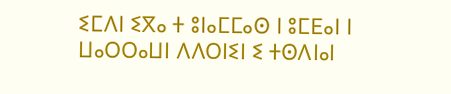ⵉⵎⴷⵏ ⵉⴳⴰ ⵜ ⵓⵏⴰⵎⵎⴰⵙ ⵏ ⵓⵎⴹⴰⵏ ⵏ ⵡⴰⵔⵔⴰⵡⵏ ⴷⴷⵔⵏⵉⵏ ⵉ ⵜⵙⴷⵏⴰⵏ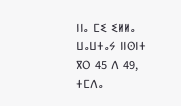ⵏⵏⴰ ⵎⵉ ⵉⵍⵍⴰ ⵡⴰⵡⵜⴰⵢ ⵏⵏⵙⵏⵜ ⴳⵔ 45 ⴷ 49, ⵜⵎⴷⴰ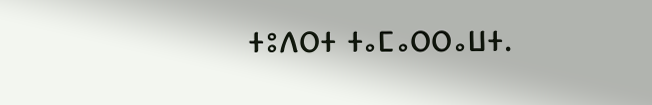ⵜⵓⴷⵔⵜ ⵜⴰⵎⴰⵔⵔⴰⵡⵜ.